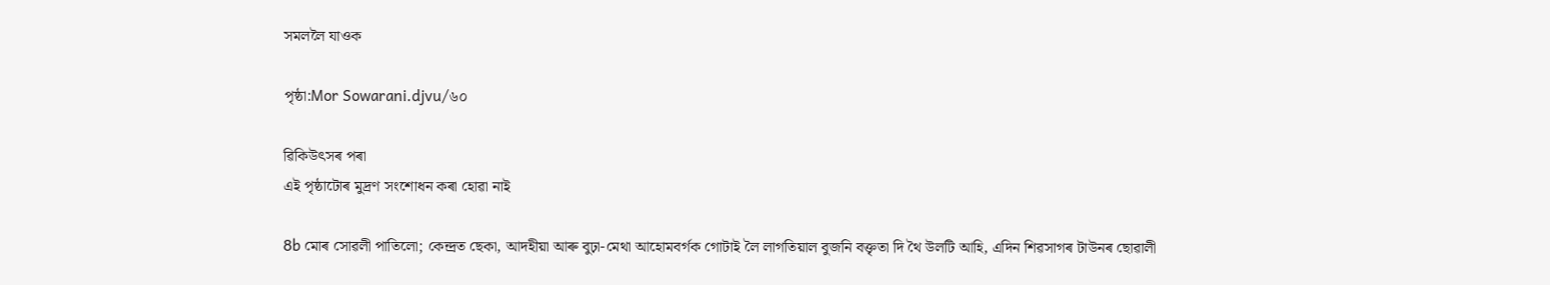সমললৈ যাওক

পৃষ্ঠা:Mor Sowarani.djvu/৬০

ৱিকিউৎসৰ পৰা
এই পৃষ্ঠাটোৰ মুদ্ৰণ সংশোধন কৰা হোৱা নাই

8b মোৰ সোৱলী পাতিলো; কেন্দ্ৰত ছেকা, আদহীয়া আৰু বুঢ়া-মেথা আহোমবৰ্গক গোটাই লৈ লাগতিয়াল বুজনি বক্তৃতা দি থৈ উলটি আহি, এদিন শিৱসাগৰ টাউনৰ ছোৱালী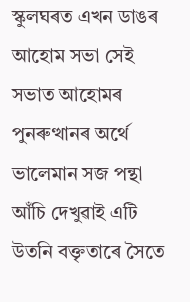স্কুলঘৰত এখন ডাঙৰ আহোম সভা সেই সভাত আহোমৰ পুনৰুত্থানৰ অৰ্থে ভালেমান সজ পন্থা আঁচি দেখুৱাই এটি উতনি বক্তৃতাৰে সৈতে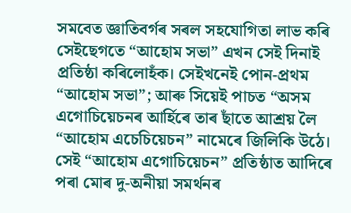সমবেত জ্ঞাতিবৰ্গৰ সৰল সহযোগিতা লাভ কৰি সেইছেগতে “আহোম সভা” এখন সেই দিনাই প্ৰতিষ্ঠা কৰিলোহঁক। সেইখনেই পোন-প্ৰথম “আহোম সভা”; আৰু সিয়েই পাচত “অসম এগোচিয়েচনৰ আৰ্হিৰে তাৰ ছাঁতে আশ্ৰয় লৈ “আহোম এচেচিয়েচন” নামেৰে জিলিকি উঠে। সেই “আহোম এগোচিয়েচন” প্ৰতিষ্ঠাত আদিৰে পৰা মোৰ দু-অনীয়া সমৰ্থনৰ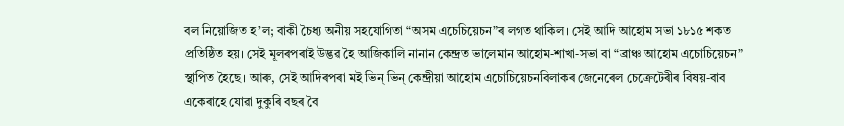বল নিয়োজিত হ’ল; বাকী চৈধ্য অনীয় সহযোগিতা “অসম এচেচিয়েচন”ৰ লগত থাকিল। সেই আদি আহোম সভা ১৮১৫ শকত প্ৰতিষ্ঠিত হয়। সেই মূলৰপৰাই উদ্ভৱ হৈ আজিকালি নানান কেন্দ্ৰত ভালেমান আহোম-শাখা-সভা বা “ব্ৰাঞ্চ আহোম এচোচিয়েচন” স্থাপিত হৈছে। আৰু, সেই আদিৰপৰা মই ভিন্ ভিন্ কেন্দ্ৰীয়া আহোম এচোচিয়েচনবিলাকৰ জেনেৰেল চেক্ৰেটেৰীৰ বিষয়-বাব একেৰাহে যোৱা দুকুৰি বছৰ বৈ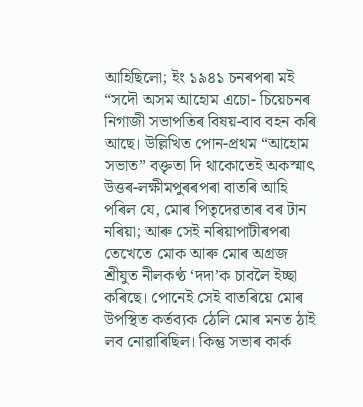আহিছিলো; ইং ১৯৪১ চনৰপৰা মই “সদৌ অসম আহোম এচো- চিয়েচনৰ নিগাজী সভাপতিৰ বিষয়-বাব বহন কৰি আছে। উল্লিখিত পোন-প্ৰথম “আহোম সভাত” বক্তৃতা দি থাকোতেই অকস্মাৎ উত্তৰ-লক্ষীমপুৰৰপৰা বাতৰি আহি পৰিল যে, মোৰ পিতৃদেৱতাৰ বৰ টান নৰিয়া; আৰু সেই নৰিয়াপাটীৰপৰা তেখেতে মোক আৰু মোৰ অগ্ৰজ শ্ৰীযুত নীলকণ্ঠ ‘দদা’ক চাবলৈ ইচ্ছা কৰিছে। পোনেই সেই বাতৰিয়ে মোৰ উপস্থিত কৰ্তব্যক ঠেলি মোৰ মনত ঠাই লব নোৱাৰিছিল। কিন্তু সভাৰ কাৰ্ক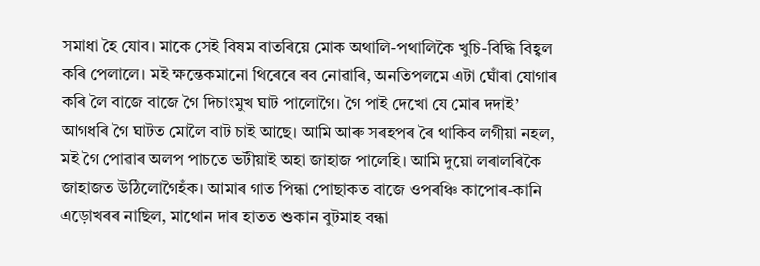সমাধা হৈ যোব। মাকে সেই বিষম বাতৰিয়ে মোক অথালি-পথালিকৈ খুচি-বিদ্ধি বিহ্বল কৰি পেলালে। মই ক্ষন্তেকমানো থিৰেৰে ৰব নোৱাৰি, অনতিপলমে এটা ঘোঁৰা যোগাৰ কৰি লৈ বাজে বাজে গৈ দিচাংমুখ ঘাট পালোগৈ। গৈ পাই দেখো যে মোৰ দদাই’ আগধৰি গৈ ঘাটত মোলৈ বাট চাই আছে। আমি আৰু সৰহপৰ ৰৈ থাকিব লগীয়া নহল, মই গৈ পোৱাৰ অলপ পাচতে ভটীয়াই অহা জাহাজ পালেহি। আমি দুয়ো লৰালৰিকৈ জাহাজত উঠিলোগৈহঁক। আমাৰ গাত পিন্ধা পোছাকত বাজে ওপৰঞ্চি কাপোৰ-কানি এড়োখৰৰ নাছিল, মাথোন দাৰ হাতত শুকান বুটমাহ বন্ধা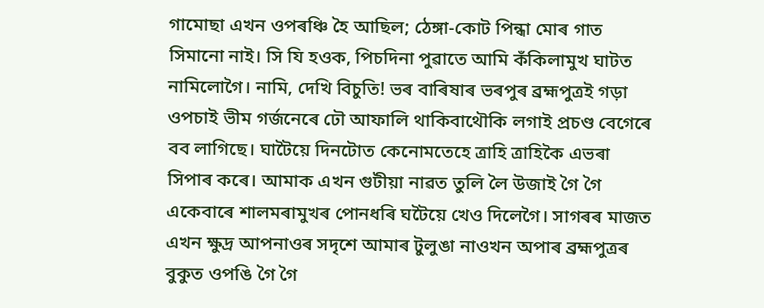গামোছা এখন ওপৰঞ্চি হৈ আছিল; ঠেঙ্গা-কোট পিন্ধা মোৰ গাত সিমানো নাই। সি যি হওক, পিচদিনা পুৱাতে আমি কঁকিলামুখ ঘাটত নামিলোগৈ। নামি, দেখি বিচুতি! ভৰ বাৰিষাৰ ভৰপুৰ ব্ৰহ্মপুত্ৰই গড়া ওপচাই ভীম গৰ্জনেৰে ঢৌ আফালি থাকিবাথৌকি লগাই প্ৰচণ্ড বেগেৰে বব লাগিছে। ঘাটৈয়ে দিনটোত কেনোমতেহে ত্ৰাহি ত্ৰাহিকৈ এভৰা সিপাৰ কৰে। আমাক এখন গুটীয়া নাৱত তুলি লৈ উজাই গৈ গৈ একেবাৰে শালমৰামুখৰ পোনধৰি ঘটৈয়ে খেও দিলেগৈ। সাগৰৰ মাজত এখন ক্ষুদ্ৰ আপনাওৰ সদৃশে আমাৰ টুলুঙা নাওখন অপাৰ ব্ৰহ্মপুত্ৰৰ বুকুত ওপঙি গৈ গৈ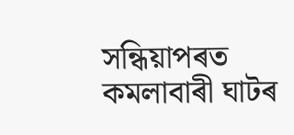সন্ধিয়াপৰত কমলাবাৰী ঘাটৰ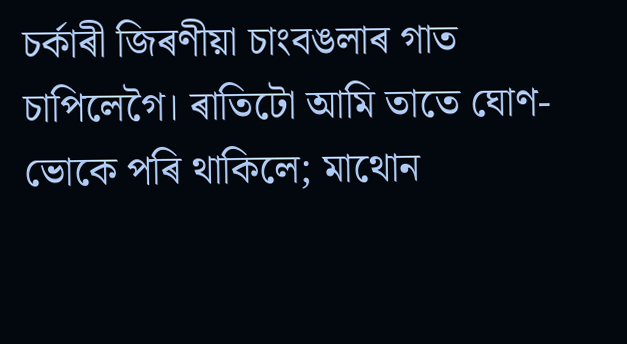চৰ্কাৰী জিৰণীয়া চাংবঙলাৰ গাত চাপিলেগৈ। ৰাতিটো আমি তাতে ঘোণ-ভোকে পৰি থাকিলে; মাথোন